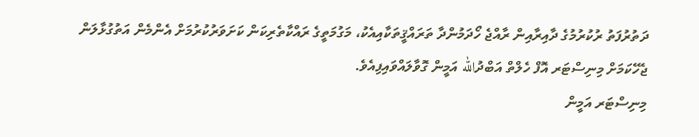ދަތުރުފަތު ރުކުރުމުގެ ދާއިރާއިން ރާއްޖެ ހޯދަމުންދާ ތަރައްޤީތަކާއިއެކު، މަގުމަތީގެ ރައްކާތެރިކަން ކަށަވަރުކުރުމަށް އެންމެން އަތުގުޅާލަން ޖެހޭކަމަށް މިނިސްޓަރ އޮފް ހެލްތް އަބްދުالله އަމީން ގޮވާލައްވައިފިއެވެ.
މިނިސްޓަރ އަމީން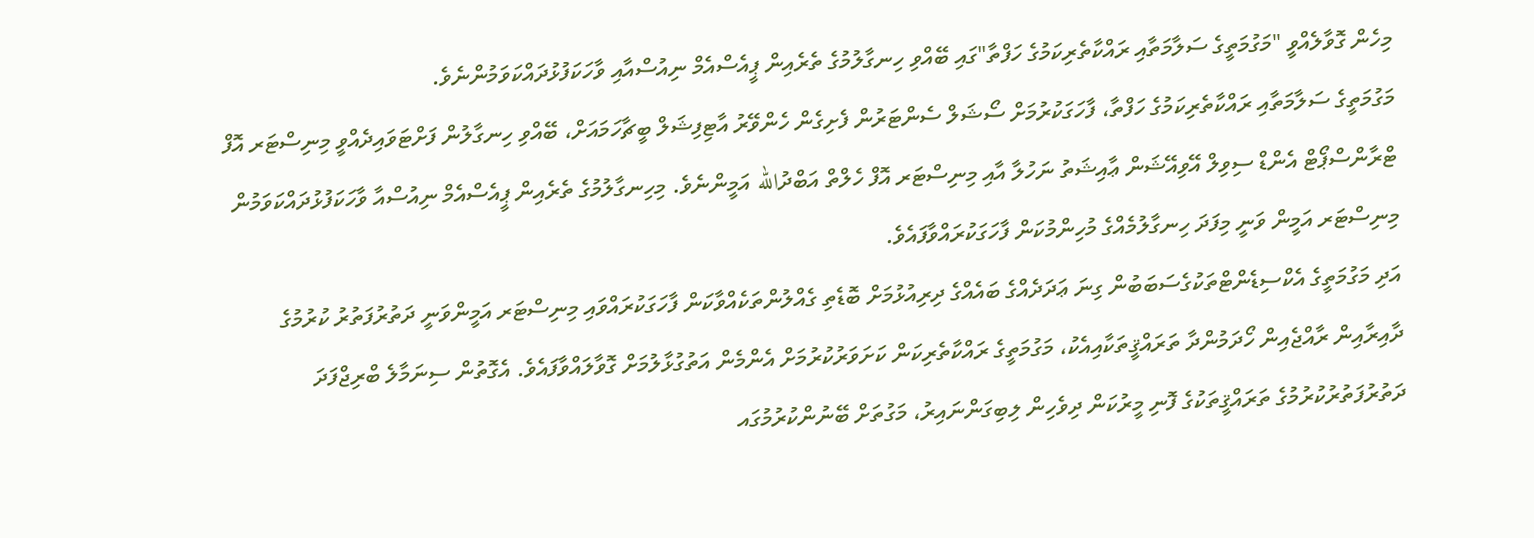މިހެން ގޮވާލެއްވީ "މަގުމަތީގެ ސަލާމަތާއި ރައްކާތެރިކަމުގެ ހަފްތާ"ގައި ބޭއްވި ހިނގާލުމުގެ ތެރެއިން ޕީއެސްއެމް ނިއުސްއާއި ވާހަކަފުޅުދައްކަވަމުންނެވެ.
މަގުމަތީގެ ސަލާމަތާއި ރައްކާތެރިކަމުގެ ހަފްތާ، ފާހަގަކުރުމަށް ސޯޝަލް ސެންޓަރުން ފެށިގެން ހެންވޭރު އާޓިފިޝަލް ބީޗާހަމައަށް، ބޭއްވި ހިނގާލުން ފަށްޓަވައިދެއްވީ މިނިސްޓަރ އޮފް ޓްރާންސްޕޯޓް އެންޑް ސިވިލް އޭވިއޭޝަން ޢާއިޝަތު ނަހުލާ އާއި މިނިސްޓަރ އޮފް ހެލްތް އަބްދުالله އަމީންނެވެ. މިހިނގާލުމުގެ ތެރެއިން ޕީއެސްއެމް ނިއުސްއާ ވާހަކަފުޅުދައްކަވަމުން މިނިސްޓަރ އަމީން ވަނީ މިފަދަ ހިނގާލުމެއްގެ މުހިންމުކަން ފާހަގަކުރައްވާފައެވެ.
އަދި މަގުމަތީގެ އެކްސިޑެންޓްތަކުގެސަބަބުން ގިނަ ޢަދަދެއްގެ ބައެއްގެ ދިރިއުޅުމަށް ބޮޑެތި ގެއްލުންތަކެއްވާކަން ފާހަގަކުރައްވައި މިނިސްޓަރ އަމީންވަނީ ދަތުރުފަތުރު ކުރުމުގެ ދާއިރާއިން ރާއްޖެއިން ހޯދަމުންދާ ތަރައްޤީތަކާއިއެކު، މަގުމަތީގެ ރައްކާތެރިކަން ކަށަވަރުކުރުމަށް އެންމެން އަތުގުޅާލުމަށް ގޮވާލައްވާފައެވެ. އެގޮތުން ސިނަމާލެ ބްރިޖްފަދަ ދަތުރުފަތުރުކުރުމުގެ ތަރައްޤީތަކުގެ ފޮނި މީރުކަން ދިވެހިން ލިބިގަންނައިރު، މަގުތަށް ބޭނުންކުރުމުގައ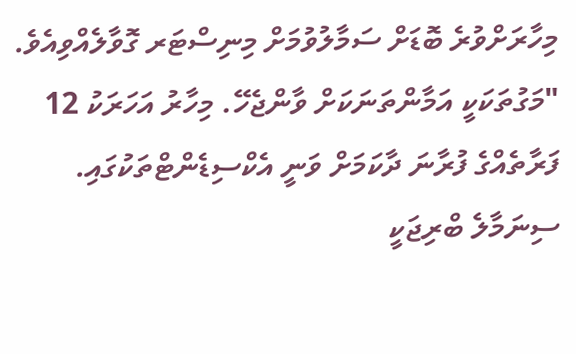މިހާރަށްވުރެ ބޮޑަށް ސަމާލުވުމަށް މިނިސްޓަރ ގޮވާލެއްވިއެވެ.
"މަގުތަކަކީ އަމާންތަނަކަށް ވާންޖެހޭ. މިހާރު އަހަރަކު 12 ފަރާތެއްގެ ފުރާނަ ދާކަމަށް ވަނީ އެކްސިޑެންޓްތަކުގައި. ސިނަމާލެ ބްރިޖަކީ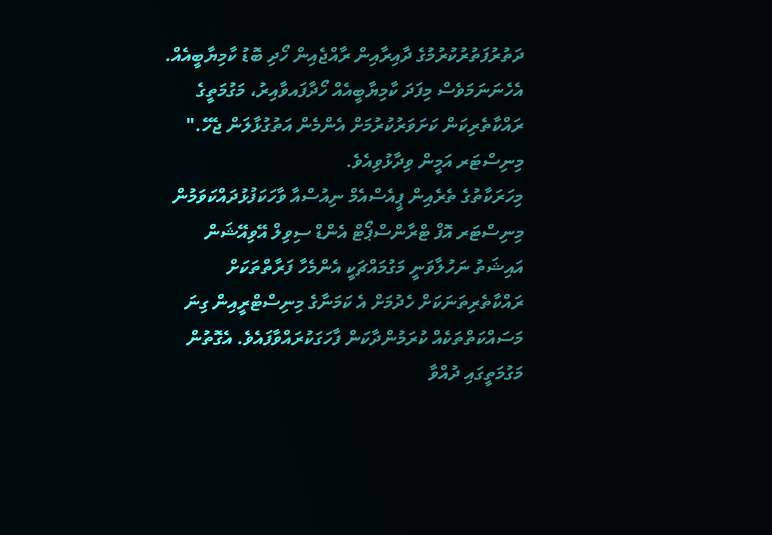ދަތުރުފަތުރުކުރުމުގެ ދާއިރާއިން ރާއްޖެއިން ހޯދި ބޮޑު ކާމިޔާބީއެއް. އެހެނަނަމަވެސް މިފަދަ ކާމިޔާބީއެއް ހޯދާފައވާއިރު، މަގުމަތީގެ ރައްކާތެރިކަން ކަށަވަރުކުރުމަށް އެންމެން އަތުގުޅާލަން ޖެހޭ." މިނިސްޓަރ އަމީން ވިދާޅުވިއެވެ.
މިހަރަކާތުގެ ތެރެއިން ޕީއެސްއެމް ނިއުސްއާ ވާހަކަފުޅުދައްކަވަމުން މިނިސްޓަރ އޮފް ޓްރާންސްޕޯޓް އެންޑް ސިވިލް އޭވިއޭޝަން އައިޝަތު ނަހުލާވަނީ މަގުމައްޗަކީ އެންމެހާ ފަރާތްތަކަށް ރައްކާތެރިތަނަކަށް ހެދުމަށް އެ ކަމަނާގެ މިނިސްޓްރީއިން ގިނަ މަސައްކަތްތަކެއް ކުރަމުންދާކަން ފާހަގަކުރައްވާފައެވެ. އެގޮތުން މަގުމަތީގައި ދުއްވާ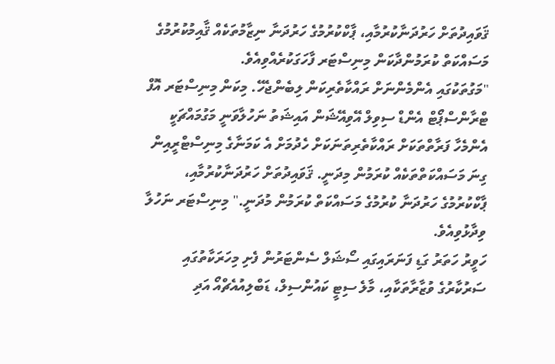ޤަވައިދުތަށް ހަރުދަނާކުރުމާއި، ޕާކްކުރުމުގެ ހަރުދަނާ ނިޒާމުތަކެއް ޤާއިމުކުރުމުގެ މަސައްކަތް ކުރަމުންދާކަން މިނިސްޓަރ ފާހަގަކުރެއްވިއެވެ.
"މަގުތަކުގައި އެންމެންނަށް ރައްކާތެރިކަން ލިބެންޖެހޭ. މިކަން މިނިސްޓަރ އޮފް ޓްރާންސްޕޯޓް އެންޑް ސިވިލް އޭވިއޭޝަން އައިޝަތު ނަހުލާވަނީ މަގުމައްޗަކީ އެންމެހާ ފަރާތްތަކަށް ރައްކާތެރިތަނަކަށް ހެދުމަށް އެ ކަމަނާގެ މިނިސްޓްރީއިން ގިނަ މަސައްކަތްތަކެއް ކުރަމުން މިދަނީ. ޤަވައިދުތަށް ހަރުދަނާކުރުމާއި، ޕާކްކުރުމުގެ ހަރުދަނާ ކުރުމުގެ މަސައްކަތް ކުރަމުން މުދަނީ." މިނިސްޓަރ ނަހުލާ ވިދާޅުވިއެވެ.
ހަވީރު ހަތަރު ގަޑި ފަނަރައިގައި ސޯޝަލް ސެންޓަރުން ފެށި މިހަރަކާތުގައި ސަރުކާރުގެ ވުޒާރާތަކާއި، މާލެ ސިޓީ ކައުންސިލް، ޑަބްލިއުއެޗްއޯ އަދި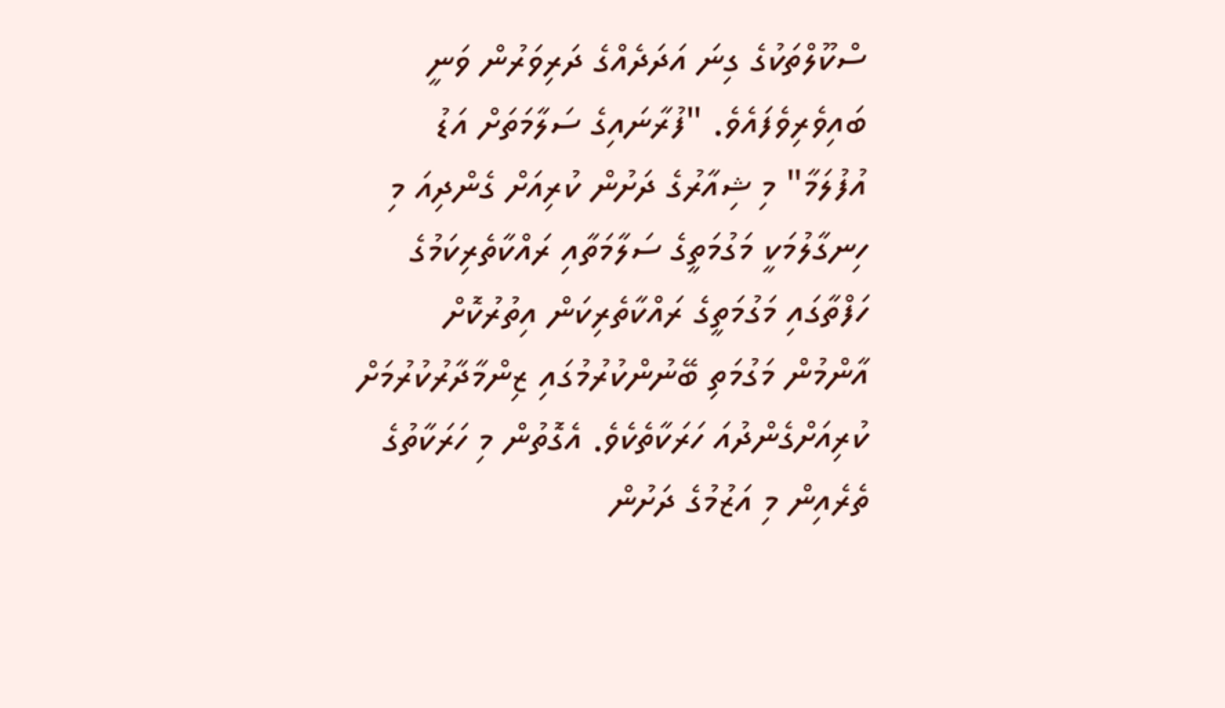ސްކޫލްތަކުގެ ގިނަ އަދަދެއްގެ ދަރިވަރުން ވަނީ ބައިވެރިވެފައެވެ. "ފުރާނައިގެ ސަލާމަތަށް އަޑު އުފުލަމާ" މި ޝިއާރުގެ ދަށުން ކުރިއަށް ގެންދިއަ މި ހިނގާލުމަކީ މަގުމަތީގެ ސަލާމަތާއި ރައްކާތެރިކަމުގެ ހަފްތާގައި މަގުމަތީގެ ރައްކާތެރިކަން އިތުރުކޮށް އާންމުން މަގުމަތި ބޭނުންކުރުމުގައި ޒިންމާދާރުކުރުމަށް ކުރިއަށްގެންދުއަ ހަރަކާތެކެވެ. އެގޮތުން މި ހަރަކާތުގެ ތެރެއިން މި އަޒުމުގެ ދަށުން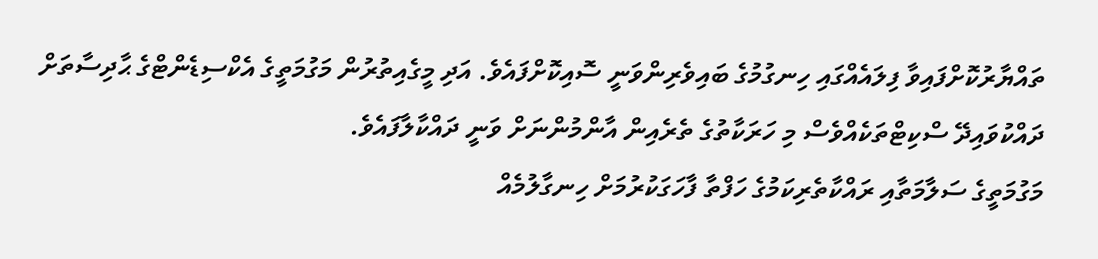ތައްޔާރުކޮށްފައިވާ ފިލައެއްގައި ހިނގުމުގެ ބައިވެރިންވަނީ ސޮއިކޮށްފައެވެ. އަދި މީގެއިތުރުން މަގުމަތީގެ އެކްސިޑެންޓްގެ ޙާދިސާތަށް ދައްކުވައިދޭ ސްކިޓްތަކެއްވެސް މި ހަރަކާތުގެ ތެރެއިން އާންމުންނަށް ވަނީ ދައްކާލާފައެވެ.
މަގުމަތީގެ ސަލާމަތާއި ރައްކާތެރިކަމުގެ ހަފްތާ ފާހަގަކުރުމަށް ހިނގާލުމެއް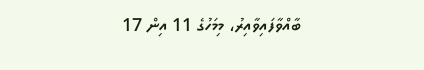ބާއްވާފައިވާއިރު، މިމަހުގެ 11 އިން 17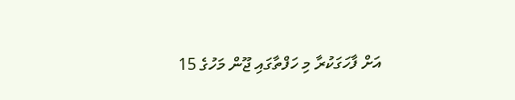އަށް ފާހަގަކުރާ މި ހަފްތާގައި ޖޫން މަހުގެ 15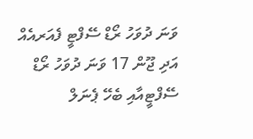ވަނަ ދުވަހު ރޯޑް ސޭފްޓީ ފެއަރއެއް އަދި ޖޫން 17 ވަނަ ދުވަހު ރޯޑް ސޭފްޓީއާއި ބެހޭ ޕެނަލް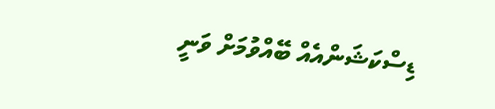ޑިސްކަޝަންއެއް ބޭއްވުމަށް ވަނީ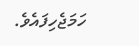ހަމަޖެހިފައެވެ.